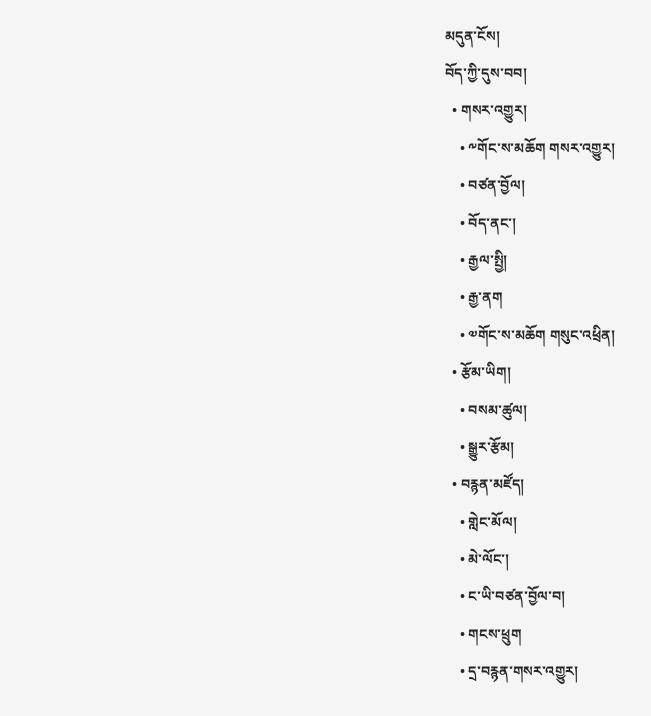མདུན་ངོས།
བོད་ཀྱི་དུས་བབ།
  • གསར་འགྱུར།
    • ༸གོང་ས་མཆོག གསར་འགྱུར།
    • བཙན་བྱོལ།
    • བོད་ནང་།
    • རྒྱལ་སྤྱི།
    • རྒྱ་ནག
    • ༧གོང་ས་མཆོག གསུང་འཕྲིན།
  • རྩོམ་ཡིག།
    • བསམ་ཚུལ།
    • སྒྱུར་རྩོམ།
  • བརྙན་མཛོད།
    • གླེང་མོལ།
    • མེ་ལོང་།
    • ང་ཡི་བཙན་བྱོལ་བ།
    • གངས་ཕྲུག
    • དྲ་བརྙན་གསར་འགྱུར།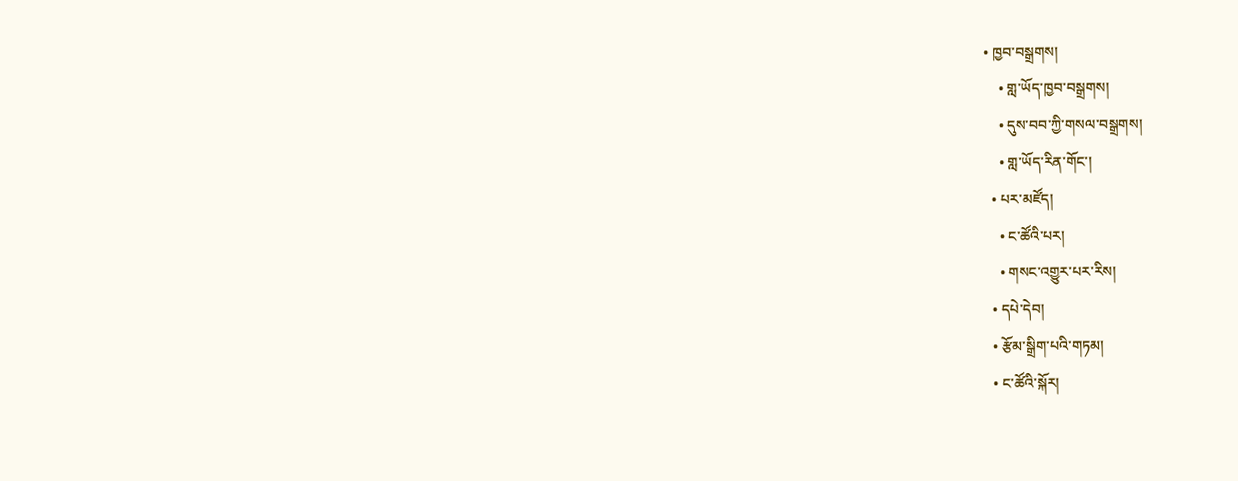• ཁྱབ་བསྒྲགས།
    • གླ་ཡོད་ཁྱབ་བསྒྲགས།
    • དུས་བབ་ཀྱི་གསལ་བསྒྲགས།
    • གླ་ཡོད་རིན་གོང་།
  • པར་མཛོད།
    • ང་ཚོའི་པར།
    • གསང་འགྱུར་པར་རིས།
  • དཔེ་དེབ།
  • རྩོམ་སྒྲིག་པའི་གཏམ།
  • ང་ཚོའི་སྐོར།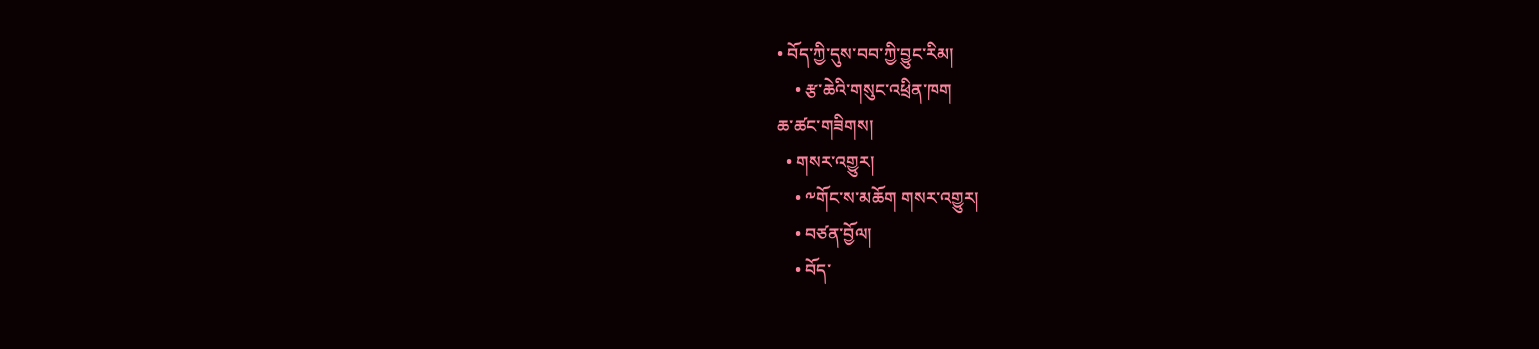• བོད་ཀྱི་དུས་བབ་ཀྱི་བྱུང་རིམ།
    • རྩ་ཆེའི་གསུང་འཕྲིན་ཁག
ཆ་ཚང་གཟིགས།
  • གསར་འགྱུར།
    • ༸གོང་ས་མཆོག གསར་འགྱུར།
    • བཙན་བྱོལ།
    • བོད་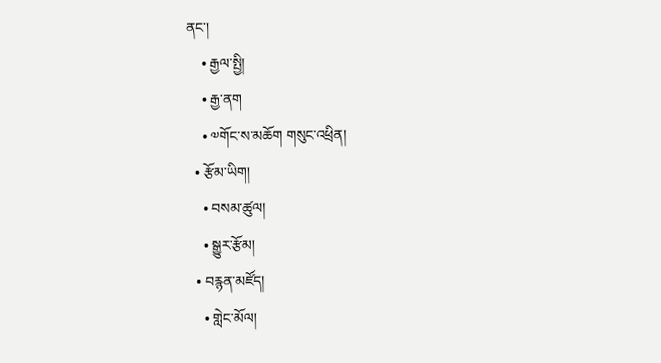ནང་།
    • རྒྱལ་སྤྱི།
    • རྒྱ་ནག
    • ༧གོང་ས་མཆོག གསུང་འཕྲིན།
  • རྩོམ་ཡིག།
    • བསམ་ཚུལ།
    • སྒྱུར་རྩོམ།
  • བརྙན་མཛོད།
    • གླེང་མོལ།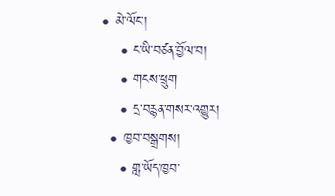• མེ་ལོང་།
    • ང་ཡི་བཙན་བྱོལ་བ།
    • གངས་ཕྲུག
    • དྲ་བརྙན་གསར་འགྱུར།
  • ཁྱབ་བསྒྲགས།
    • གླ་ཡོད་ཁྱབ་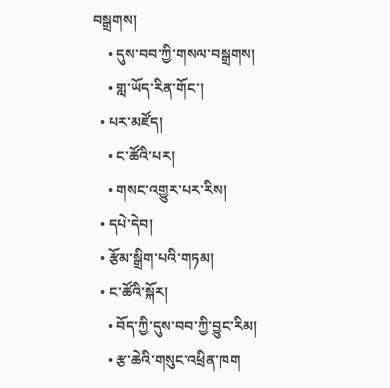བསྒྲགས།
    • དུས་བབ་ཀྱི་གསལ་བསྒྲགས།
    • གླ་ཡོད་རིན་གོང་།
  • པར་མཛོད།
    • ང་ཚོའི་པར།
    • གསང་འགྱུར་པར་རིས།
  • དཔེ་དེབ།
  • རྩོམ་སྒྲིག་པའི་གཏམ།
  • ང་ཚོའི་སྐོར།
    • བོད་ཀྱི་དུས་བབ་ཀྱི་བྱུང་རིམ།
    • རྩ་ཆེའི་གསུང་འཕྲིན་ཁག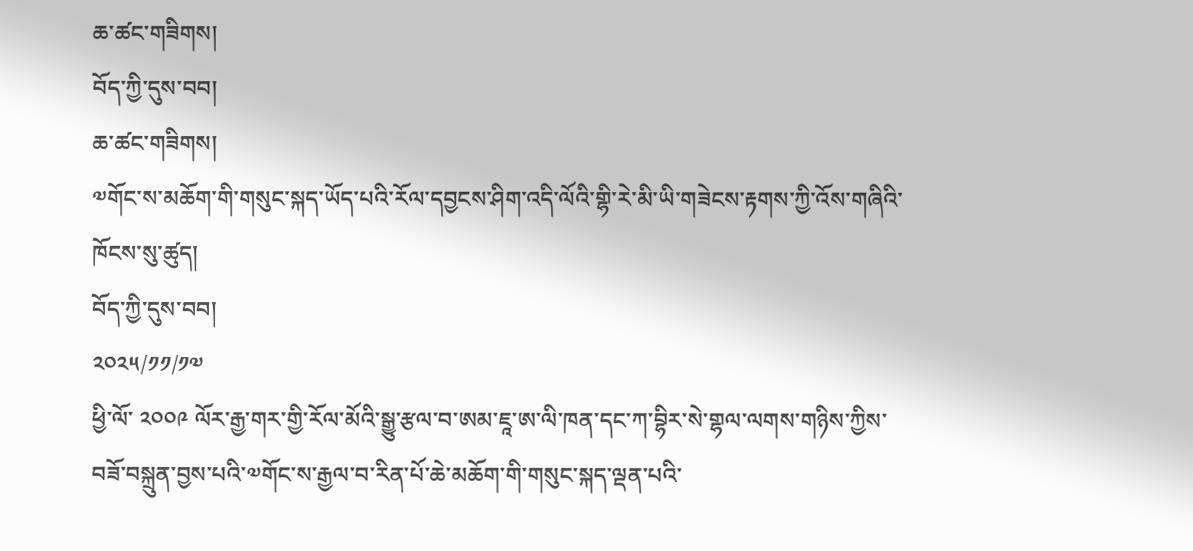ཆ་ཚང་གཟིགས།
བོད་ཀྱི་དུས་བབ།
ཆ་ཚང་གཟིགས།
༧གོང་ས་མཆོག་གི་གསུང་སྐད་ཡོད་པའི་རོལ་དབྱངས་ཤིག་འདི་ལོའི་གྷི་རེ་མི་ཡི་གཟེངས་རྟགས་ཀྱི་འོས་གཞིའི་ཁོངས་སུ་ཚུད།
བོད་ཀྱི་དུས་བབ།
༢༠༢༥/༡༡/༡༧
ཕྱི་ལོ་ ༢༠༠༩ ལོར་རྒྱ་གར་གྱི་རོལ་མོའི་སྒྱུ་རྩལ་བ་ཨམ་ཇཱ་ཨ་ལི་ཁན་དང་ཀ་བྷིར་སེ་གྷལ་ལགས་གཉིས་ཀྱིས་བཟོ་བསྐྲུན་བྱས་པའི་༧གོང་ས་རྒྱལ་བ་རིན་པོ་ཆེ་མཆོག་གི་གསུང་སྐད་ལྡན་པའི་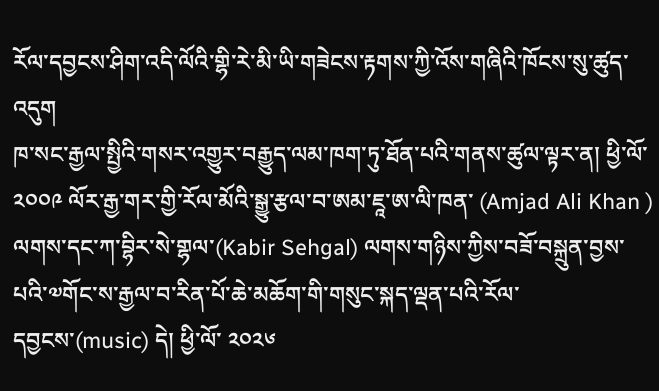རོལ་དབྱངས་ཤིག་འདི་ལོའི་གྷི་རེ་མི་ཡི་གཟེངས་རྟགས་ཀྱི་འོས་གཞིའི་ཁོངས་སུ་ཚུད་འདུག
ཁ་སང་རྒྱལ་སྤྱིའི་གསར་འགྱུར་བརྒྱུད་ལམ་ཁག་ཏུ་ཐོན་པའི་གནས་ཚུལ་ལྟར་ན། ཕྱི་ལོ་ ༢༠༠༩ ལོར་རྒྱ་གར་གྱི་རོལ་མོའི་སྒྱུ་རྩལ་བ་ཨམ་ཇཱ་ཨ་ལི་ཁན་ (Amjad Ali Khan ) ལགས་དང་ཀ་བྷིར་སེ་གྷལ་(Kabir Sehgal) ལགས་གཉིས་ཀྱིས་བཟོ་བསྐྲུན་བྱས་པའི་༧གོང་ས་རྒྱལ་བ་རིན་པོ་ཆེ་མཆོག་གི་གསུང་སྐད་ལྡན་པའི་རོལ་དབྱངས་(music) དེ། ཕྱི་ལོ་ ༢༠༢༦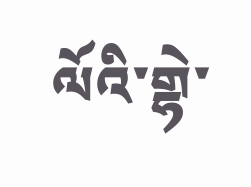ལོའི་གྷེ་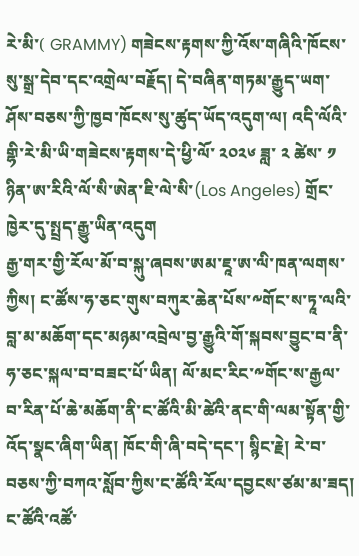རེ་མི་( GRAMMY) གཟེངས་རྟགས་ཀྱི་འོས་གཞིའི་ཁོངས་སུ་སྒྲ་དེབ་དང་འགྲེལ་བརྗོད། དེ་བཞིན་གཏམ་རྒྱུད་ཡག་ཤོས་བཅས་ཀྱི་ཁྱབ་ཁོངས་སུ་ཚུད་ཡོད་འདུག་ལ། འདི་ལོའི་གྷི་རེ་མི་ཡི་གཟེངས་རྟགས་དེ་ཕྱི་ལོ་ ༢༠༢༦ ཟླ་ ༢ ཚེས་ ༡ ཉིན་ཨ་རིའི་ལོ་སི་ཨེན་ཇི་ལེ་སི་(Los Angeles) གྲོང་ཁྱེར་དུ་སྤྲད་རྒྱུ་ཡིན་འདུག
རྒྱ་གར་གྱི་རོལ་མོ་བ་སྐུ་ཞབས་ཨམ་ཇཱ་ཨ་ལི་ཁན་ལགས་ཀྱིས། ང་ཚོས་ཧ་ཅང་གུས་བཀུར་ཆེན་པོས་༸གོང་ས་ཏཱ་ལའི་བླ་མ་མཆོག་དང་མཉམ་འབྲེལ་བྱ་རྒྱུའི་གོ་སྐབས་བྱུང་བ་ནི་ཧ་ཅང་སྐལ་བ་བཟང་པོ་ཡིན། ལོ་མང་རིང་༸གོང་ས་རྒྱལ་བ་རིན་པོ་ཆེ་མཆོག་ནི་ང་ཚོའི་མི་ཚེའི་ནང་གི་ལམ་སྟོན་གྱི་འོད་སྣང་ཞིག་ཡིན། ཁོང་གི་ཞི་བདེ་དང་། སྙིང་རྗེ། རེ་བ་བཅས་ཀྱི་བཀའ་སློབ་ཀྱིས་ང་ཚོའི་རོལ་དབྱངས་ཙམ་མ་ཟད། ང་ཚོའི་འཚོ་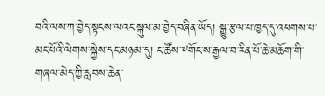བའི་ལས་ཀ་བྱེད་སྟངས་ལའང་སྐུལ་མ་བྱེད་བཞིན་ཡོད། སྒྱུ་རྩལ་པ་ཁྱད་དུ་འཕགས་པ་མང་པོའི་ལེགས་སྐྱེས་དང་མཉམ་དུ། ང་ཚོས་༸གོང་ས་རྒྱལ་བ་རིན་པོ་ཆེ་མཆོག་གི་གཞལ་མེད་ཀྱི་རླབས་ཆེན་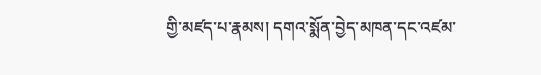གྱི་མཛད་པ་རྣམས། དགའ་སྨོན་བྱེད་མཁན་དང་འཛམ་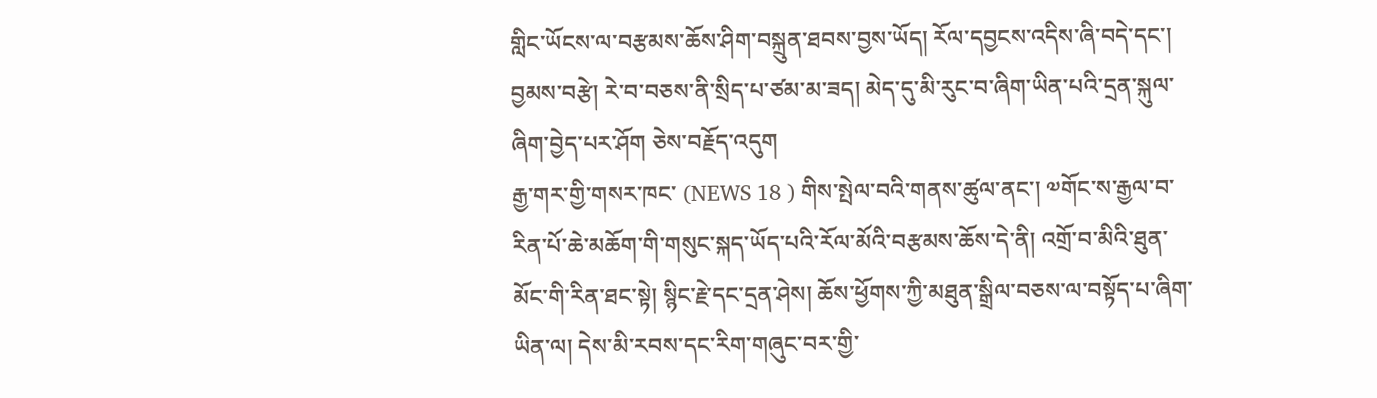གླིང་ཡོངས་ལ་བརྩམས་ཆོས་ཤིག་བསྐྲུན་ཐབས་བྱས་ཡོད། རོལ་དབྱངས་འདིས་ཞི་བདེ་དང་། བྱམས་བརྩེ། རེ་བ་བཅས་ནི་སྲིད་པ་ཙམ་མ་ཟད། མེད་དུ་མི་རུང་བ་ཞིག་ཡིན་པའི་དྲན་སྐུལ་ཞིག་བྱེད་པར་ཤོག ཅེས་བརྗོད་འདུག
རྒྱ་གར་གྱི་གསར་ཁང་ (NEWS 18 ) གིས་སྤེལ་བའི་གནས་ཚུལ་ནང་། ༧གོང་ས་རྒྱལ་བ་རིན་པོ་ཆེ་མཆོག་གི་གསུང་སྐད་ཡོད་པའི་རོལ་མོའི་བརྩམས་ཆོས་དེ་ནི། འགྲོ་བ་མིའི་ཐུན་མོང་གི་རིན་ཐང་སྟེ། སྙིང་རྗེ་དང་དྲན་ཤེས། ཆོས་ཕྱོགས་ཀྱི་མཐུན་སྒྲིལ་བཅས་ལ་བསྟོད་པ་ཞིག་ཡིན་ལ། དེས་མི་རབས་དང་རིག་གཞུང་བར་གྱི་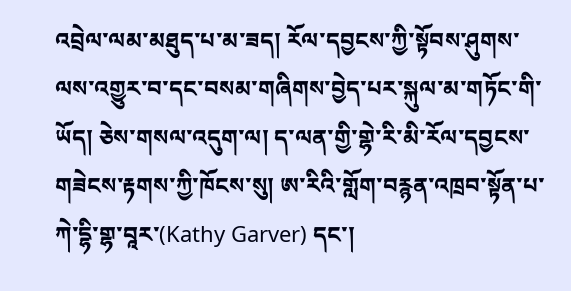འབྲེལ་ལམ་མཐུད་པ་མ་ཟད། རོལ་དབྱངས་ཀྱི་སྟོབས་ཤུགས་ལས་འགྱུར་བ་དང་བསམ་གཞིགས་བྱེད་པར་སྐུལ་མ་གཏོང་གི་ཡོད། ཅེས་གསལ་འདུག་ལ། ད་ལན་གྱི་གྷེ་རི་མི་རོལ་དབྱངས་གཟེངས་རྟགས་ཀྱི་ཁོངས་སུ། ཨ་རིའི་གློག་བརྙན་འཁྲབ་སྟོན་པ་ཀེ་དྷི་གྷ་བཱར་(Kathy Garver) དང་།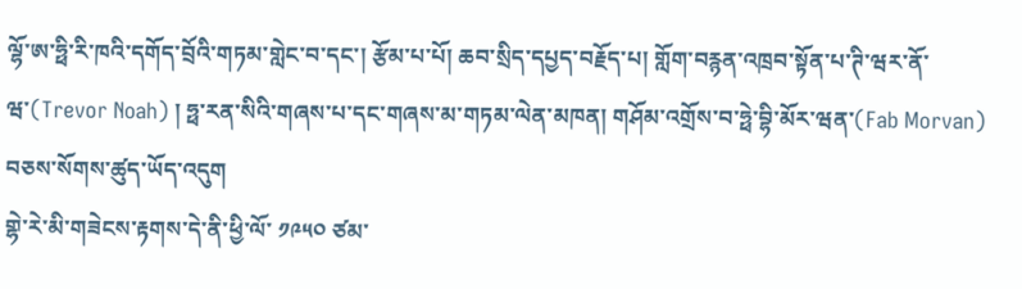ལྷོ་ཨ་ཧྥི་རི་ཁའི་དགོད་བྲོའི་གཏམ་གླེང་བ་དང་། རྩོམ་པ་པོ། ཆབ་སྲིད་དཔྱད་བརྗོད་པ། གློག་བརྙན་འཁྲབ་སྟོན་པ་ཊི་ཝར་ནོ་ཝ་(Trevor Noah) ། ཧྥ་རན་སིའི་གཞས་པ་དང་གཞས་མ་གཏམ་ལེན་མཁན། གཤོམ་འགྲོས་བ་ཧྥེ་བྷི་མོར་ཝན་(Fab Morvan) བཅས་སོགས་ཚུད་ཡོད་འདུག
གྷེ་རེ་མི་གཟེངས་རྟགས་དེ་ནི་ཕྱི་ལོ་ ༡༩༥༠ ཙམ་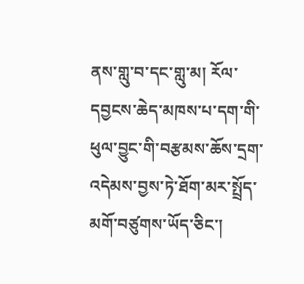ནས་གླུ་བ་དང་གླུ་མ། རོལ་དབྱངས་ཆེད་མཁས་པ་དག་གི་ཕུལ་བྱུང་གི་བརྩམས་ཆོས་དྲག་འདེམས་བྱས་ཏེ་ཐོག་མར་སྤྲོད་མགོ་བཙུགས་ཡོད་ཅིང་།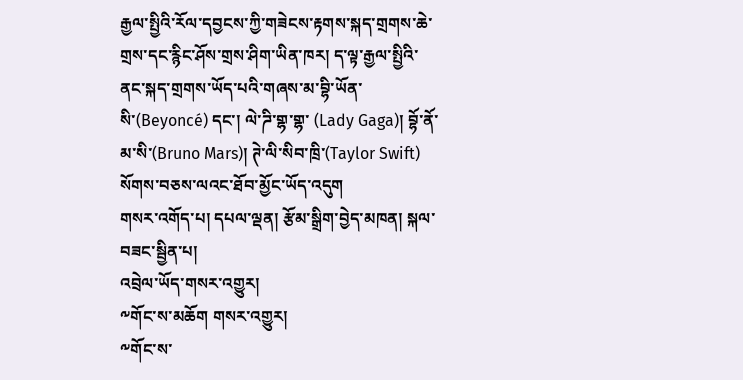རྒྱལ་སྤྱིའི་རོལ་དབྱངས་ཀྱི་གཟེངས་རྟགས་སྐད་གྲགས་ཆེ་གྲས་དང་རྙིང་ཤོས་གྲས་ཤིག་ཡིན་ཁར། ད་ལྟ་རྒྱལ་སྤྱིའི་ནང་སྐད་གྲགས་ཡོད་པའི་གཞས་མ་བྷི་ཡོན་སི་(Beyoncé) དང་། ལེ་ཌི་གྷ་གྷ་ (Lady Gaga)། བྷོ་ནོ་མ་སི་(Bruno Mars)། ཊེ་ལི་སིབ་ཁྲི་(Taylor Swift) སོགས་བཅས་ལའང་ཐོབ་མྱོང་ཡོད་འདུག
གསར་འགོད་པ། དཔལ་ལྡན། རྩོམ་སྒྲིག་བྱེད་མཁན། སྐལ་བཟང་སྦྱིན་པ།
འབྲེལ་ཡོད་གསར་འགྱུར།
༸གོང་ས་མཆོག གསར་འགྱུར།
༸གོང་ས་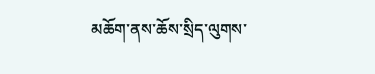མཆོག་ནས་ཆོས་སྲིད་ལུགས་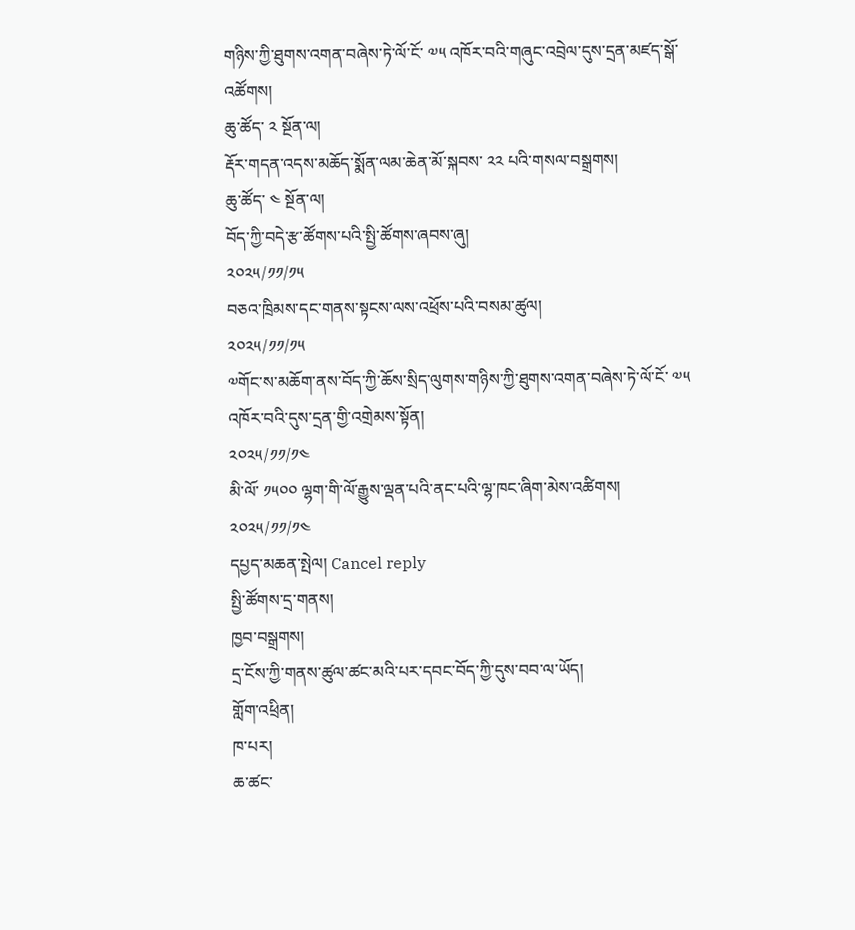གཉིས་ཀྱི་ཐུགས་འགན་བཞེས་ཏེ་ལོ་ངོ་ ༧༥ འཁོར་བའི་གཞུང་འབྲེལ་དུས་དྲན་མཛད་སྒོ་འཚོགས།
ཆུ་ཚོད་ ༢ སྔོན་ལ།
རྡོར་གདན་འདས་མཆོད་སྨོན་ལམ་ཆེན་མོ་སྐབས་ ༢༢ པའི་གསལ་བསྒྲགས།
ཆུ་ཚོད་ ༤ སྔོན་ལ།
བོད་ཀྱི་བདེ་རྩ་ཚོགས་པའི་སྤྱི་ཚོགས་ཞབས་ཞུ།
༢༠༢༥/༡༡/༡༥
བཅའ་ཁྲིམས་དང་གནས་སྟངས་ལས་འཕྲོས་པའི་བསམ་ཚུལ།
༢༠༢༥/༡༡/༡༥
༧གོང་ས་མཆོག་ནས་བོད་ཀྱི་ཆོས་སྲིད་ལུགས་གཉིས་ཀྱི་ཐུགས་འགན་བཞེས་ཏེ་ལོ་ངོ་ ༧༥ འཁོར་བའི་དུས་དྲན་གྱི་འགྲེམས་སྟོན།
༢༠༢༥/༡༡/༡༤
མི་ལོ་ ༡༥༠༠ ལྷག་གི་ལོ་རྒྱུས་ལྡན་པའི་ནང་པའི་ལྷ་ཁང་ཞིག་མེས་འཚིགས།
༢༠༢༥/༡༡/༡༤
དཔྱད་མཆན་སྤེལ། Cancel reply
སྤྱི་ཚོགས་དྲ་གནས།
ཁྱབ་བསྒྲགས།
དྲ་ངོས་ཀྱི་གནས་ཚུལ་ཚང་མའི་པར་དབང་བོད་ཀྱི་དུས་བབ་ལ་ཡོད།
གློག་འཕྲིན།
ཁ་པར།
ཆ་ཚང་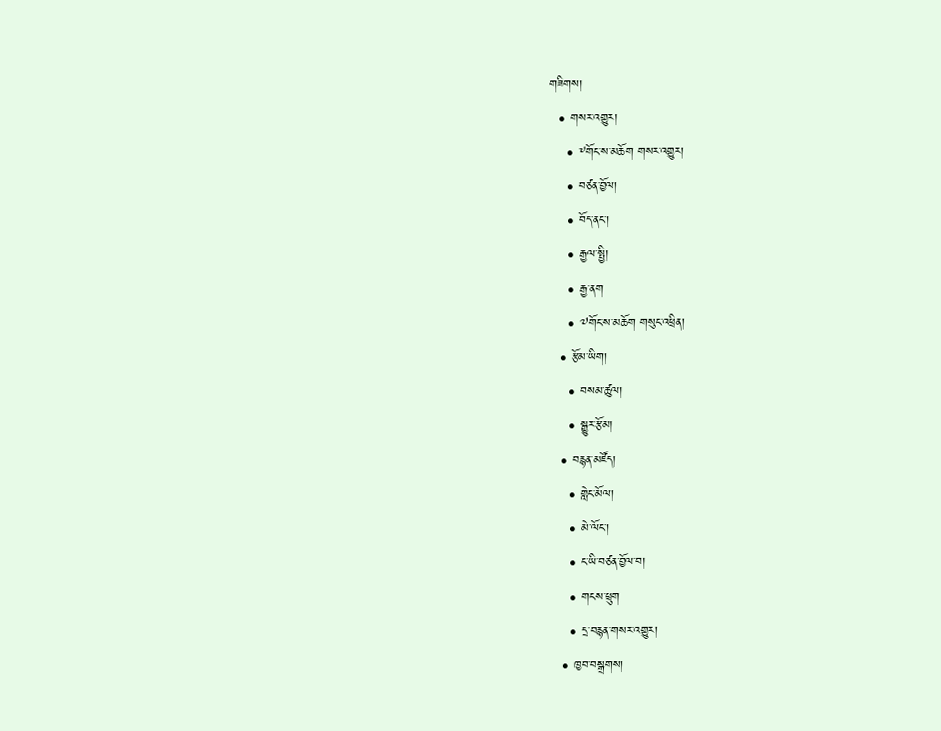གཟིགས།
  • གསར་འགྱུར།
    • ༸གོང་ས་མཆོག གསར་འགྱུར།
    • བཙན་བྱོལ།
    • བོད་ནང་།
    • རྒྱལ་སྤྱི།
    • རྒྱ་ནག
    • ༧གོང་ས་མཆོག གསུང་འཕྲིན།
  • རྩོམ་ཡིག།
    • བསམ་ཚུལ།
    • སྒྱུར་རྩོམ།
  • བརྙན་མཛོད།
    • གླེང་མོལ།
    • མེ་ལོང་།
    • ང་ཡི་བཙན་བྱོལ་བ།
    • གངས་ཕྲུག
    • དྲ་བརྙན་གསར་འགྱུར།
  • ཁྱབ་བསྒྲགས།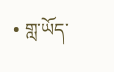• གླ་ཡོད་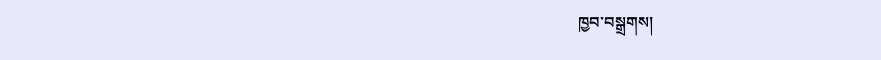ཁྱབ་བསྒྲགས།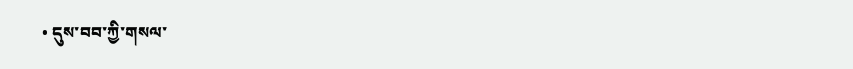• དུས་བབ་ཀྱི་གསལ་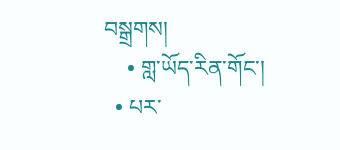བསྒྲགས།
    • གླ་ཡོད་རིན་གོང་།
  • པར་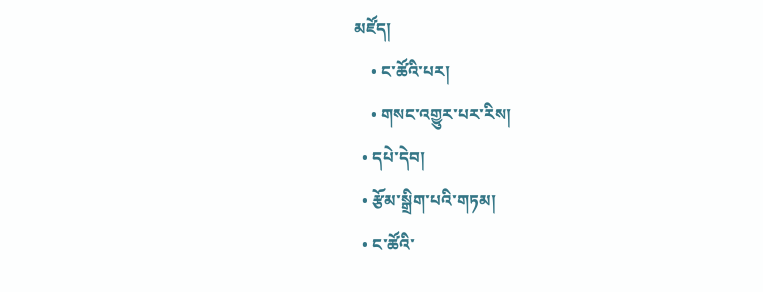མཛོད།
    • ང་ཚོའི་པར།
    • གསང་འགྱུར་པར་རིས།
  • དཔེ་དེབ།
  • རྩོམ་སྒྲིག་པའི་གཏམ།
  • ང་ཚོའི་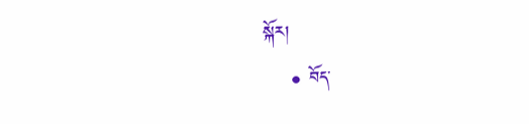སྐོར།
    • བོད་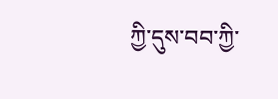ཀྱི་དུས་བབ་ཀྱི་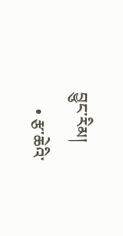བྱུང་རིམ།
    • རྩ་ཆེའི་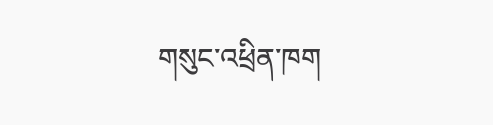གསུང་འཕྲིན་ཁག